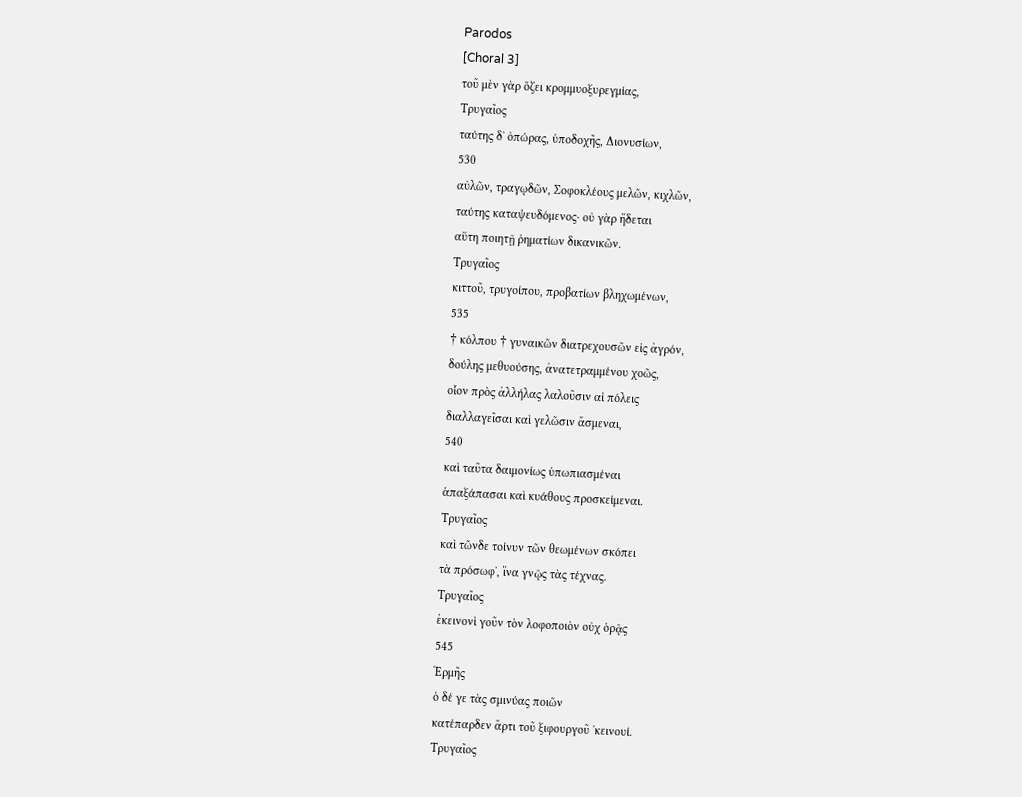Parodos
[Choral 3]
τοῦ μὲν γὰρ ὄζει κρομμυοξυρεγμίας,
Τρυγαῖος
ταύτης δʼ ὀπώρας, ὑποδοχῆς, Διονυσίων,
530
αὐλῶν, τραγῳδῶν, Σοφοκλέους μελῶν, κιχλῶν,
ταύτης καταψευδόμενος· οὐ γὰρ ἥδεται
αὕτη ποιητῇ ῥηματίων δικανικῶν.
Τρυγαῖος
κιττοῦ, τρυγοίπου, προβατίων βληχωμένων,
535
† κόλπου † γυναικῶν διατρεχουσῶν εἰς ἀγρόν,
δούλης μεθυούσης, ἀνατετραμμένου χοῶς,
οἷον πρὸς ἀλλήλας λαλοῦσιν αἱ πόλεις
διαλλαγεῖσαι καὶ γελῶσιν ἄσμεναι,
540
καὶ ταῦτα δαιμονίως ὑπωπιασμέναι
ἁπαξάπασαι καὶ κυάθους προσκείμεναι.
Τρυγαῖος
καὶ τῶνδε τοίνυν τῶν θεωμένων σκόπει
τὰ πρόσωφʼ, ἵνα γνῷς τὰς τέχνας.
Τρυγαῖος
ἐκεινονὶ γοῦν τὸν λοφοποιὸν οὐχ ὁρᾷς
545
Ἑρμῆς
ὁ δέ γε τὰς σμινύας ποιῶν
κατέπαρδεν ἄρτι τοῦ ξιφουργοῦ ʼκεινουί.
Τρυγαῖος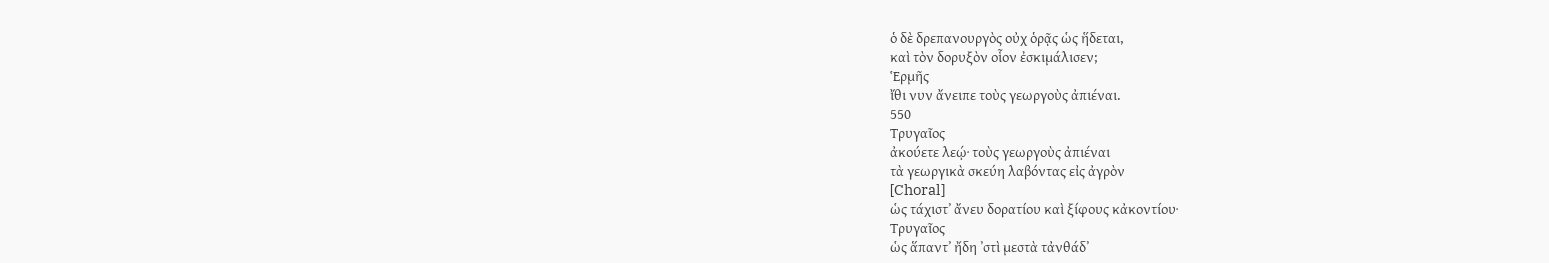ὁ δὲ δρεπανουργὸς οὐχ ὁρᾷς ὡς ἥδεται,
καὶ τὸν δορυξὸν οἷον ἐσκιμάλισεν;
Ἑρμῆς
ἴθι νυν ἄνειπε τοὺς γεωργοὺς ἀπιέναι.
550
Τρυγαῖος
ἀκούετε λεῴ· τοὺς γεωργοὺς ἀπιέναι
τὰ γεωργικὰ σκεύη λαβόντας εἰς ἀγρὸν
[Choral]
ὡς τάχιστʼ ἄνευ δορατίου καὶ ξίφους κἀκοντίου·
Τρυγαῖος
ὡς ἅπαντʼ ἤδη ʼστὶ μεστὰ τἀνθάδʼ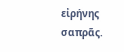εἰρήνης σαπρᾶς.